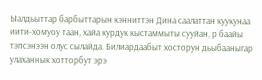Ыалдьыттар барбыттарын кэнниттэн Дина саалаттан куукунаа иити-хомуоу таан, хайа курдук кыстаммыты сууйан, р баайы тэпсэнээн олус сылайда. Билиардаабыт хосторун дьыбааныгар улаханнык хотторбут эрэ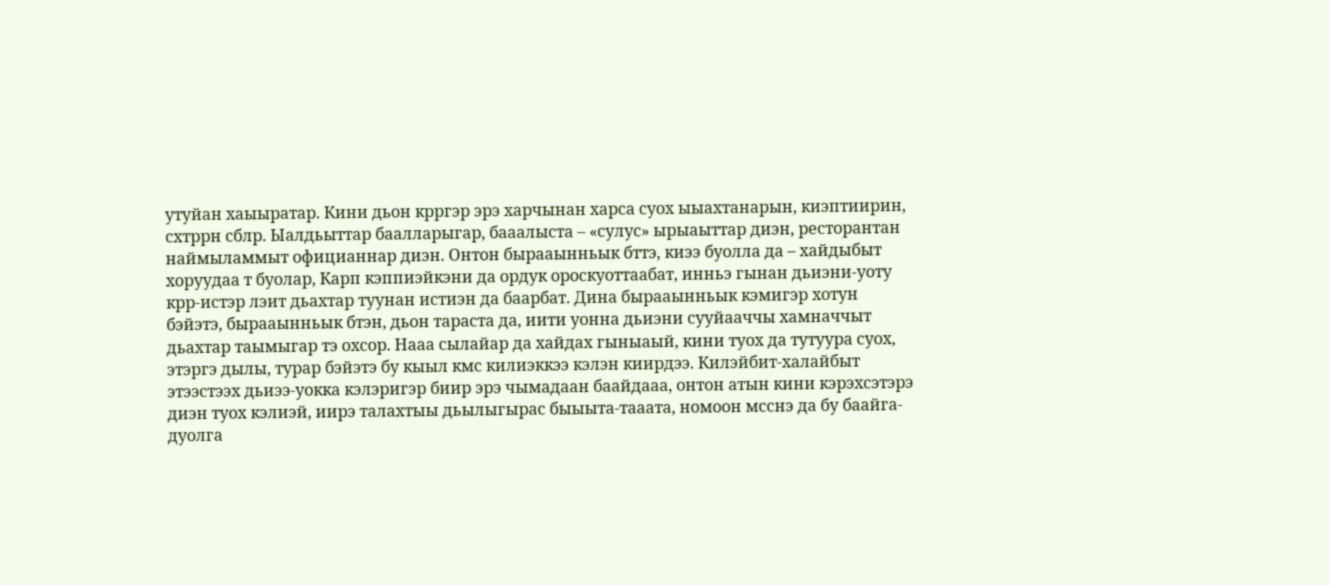утуйан хаыыратар. Кини дьон крргэр эрэ харчынан харса суох ыыахтанарын, киэптиирин, схтррн сблр. Ыалдьыттар баалларыгар, бааалыста – «сулус» ырыаыттар диэн, ресторантан наймыламмыт официаннар диэн. Онтон бырааынньык бттэ, киээ буолла да – хайдыбыт хоруудаа т буолар, Карп кэппиэйкэни да ордук ороскуоттаабат, инньэ гынан дьиэни-уоту крр-истэр лэит дьахтар туунан истиэн да баарбат. Дина бырааынньык кэмигэр хотун бэйэтэ, бырааынньык бтэн, дьон тараста да, иити уонна дьиэни сууйааччы хамначчыт дьахтар таымыгар тэ охсор. Нааа сылайар да хайдах гыныаый, кини туох да тутуура суох, этэргэ дылы, турар бэйэтэ бу кыыл кмс килиэккээ кэлэн киирдээ. Килэйбит-халайбыт этээстээх дьиээ-уокка кэлэригэр биир эрэ чымадаан баайдааа, онтон атын кини кэрэхсэтэрэ диэн туох кэлиэй, иирэ талахтыы дьылыгырас быыыта-тааата, номоон мсснэ да бу баайга-дуолга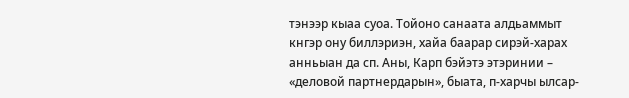тэнээр кыаа суоа. Тойоно санаата алдьаммыт кнгэр ону биллэриэн, хайа баарар сирэй-харах анньыан да сп. Аны, Карп бэйэтэ этэринии – «деловой партнердарын», быата, п-харчы ылсар-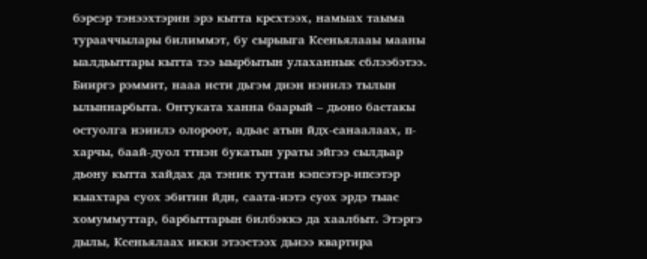бэрсэр тэнээхтэрин эрэ кытта крсхтээх, намыах таыма турааччылары билиммэт, бу сырыыга Ксеньялааы мааны ыалдьыттары кытта тээ ыырбытын улаханнык сблээбэтээ. Бииргэ рэммит, нааа исти дьгэм диэн нэиилэ тылын ылыннарбыта. Онтуката ханна баарый – дьоно бастакы остуолга нэиилэ олороот, адьас атын йдх-санаалаах, п-харчы, баай-дуол ттнэн букатын ураты эйгээ сылдьар дьону кытта хайдах да тэник туттан кэпсэтэр-ипсэтэр кыахтара суох эбитин йдн, саата-иэтэ суох эрдэ тыас хомуммуттар, барбыттарын билбэккэ да хаалбыт. Этэргэ дылы, Ксеньялаах икки этээстээх дьиээ квартира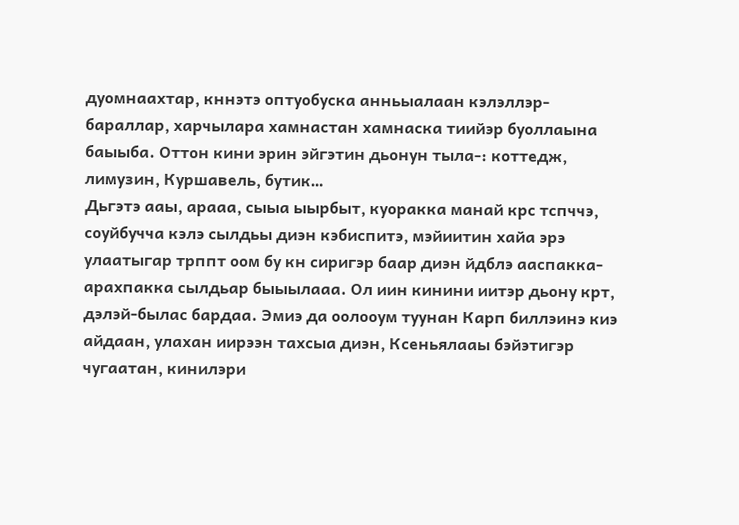дуомнаахтар, кннэтэ оптуобуска анньыалаан кэлэллэр-бараллар, харчылара хамнастан хамнаска тиийэр буоллаына баыыба. Оттон кини эрин эйгэтин дьонун тыла-: коттедж, лимузин, Куршавель, бутик…
Дьгэтэ ааы, арааа, сыыа ыырбыт, куоракка манай крс тспччэ, соуйбучча кэлэ сылдьы диэн кэбиспитэ, мэйиитин хайа эрэ улаатыгар трппт оом бу кн сиригэр баар диэн йдблэ ааспакка-арахпакка сылдьар быыылааа. Ол иин кинини иитэр дьону крт, дэлэй-былас бардаа. Эмиэ да оолооум туунан Карп биллэинэ киэ айдаан, улахан иирээн тахсыа диэн, Ксеньялааы бэйэтигэр чугаатан, кинилэри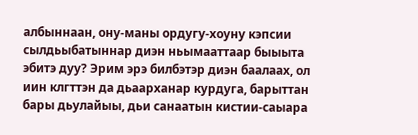албыннаан, ону-маны ордугу-хоуну кэпсии сылдьыбатыннар диэн ньымааттаар быыыта эбитэ дуу? Эрим эрэ билбэтэр диэн баалаах, ол иин клгттэн да дьаарханар курдуга, барыттан бары дьулайыы, дьи санаатын кистии-саыара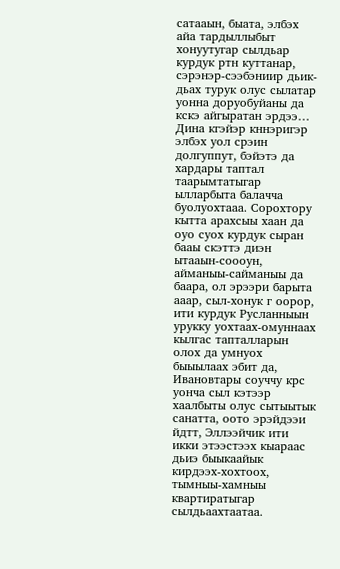сатааын, быата, элбэх айа тардыллыбыт хонуутугар сылдьар курдук ртн куттанар, сэрэнэр-сээбэниир дьик-дьах турук олус сылатар уонна доруобуйаны да кскэ айгыратан эрдээ…
Дина кгэйэр кннэригэр элбэх уол срэин долгуппут, бэйэтэ да хардары таптал таарымтатыгар ылларбыта балачча буолуохтааа. Сорохтору кытта арахсыы хаан да оуо суох курдук сыран бааы скэттэ диэн ытааын-соооун, айманыы-сайманыы да баара, ол эрээри барыта ааар, сыл-хонук г оорор, ити курдук Русланныын урукку уохтаах-омуннаах кылгас тапталларын олох да умнуох быыылаах эбит да, Ивановтары соуччу крс уонча сыл кэтээр хаалбыты олус сытыытык санатта, оото эрэйдээи йдтт, Эллээйчик ити икки этээстээх кыараас дьиэ быыкаайык кирдээх-хохтоох, тымныы-хамныы квартиратыгар сылдьаахтаатаа.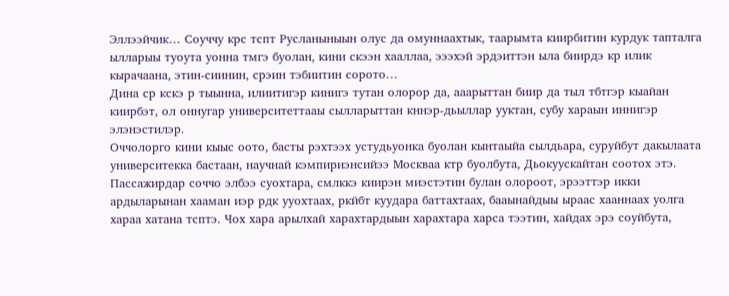Эллээйчик… Соуччу крс тспт Русланыныын олус да омуннаахтык, таарымта киирбитин курдук тапталга ылларыы туоута уонна тмгэ буолан, кини скээн хааллаа, эээхэй эрдэиттэн ыла биирдэ кр илик кырачаана, этин-сиинин, срэин тэбиитин сорото…
Дина ср кскэ р тыынна, илиитигэр кинигэ тутан олорор да, ааарыттан биир да тыл тбтгэр кыайан киирбэт, ол оннугар университеттааы сылларыттан кннэр-дьыллар ууктан, субу хараын иннигэр элэнэстилэр.
Оччолорго кини кыыс оото, басты рэхтээх устудьуонка буолан кынтаыйа сылдьара, суруйбут дакылаата университекка бастаан, научнай кэмпириэнсийээ Москваа ктр буолбута, Дьокуускайтан соотох этэ. Пассажирдар соччо элбээ суохтара, смлккэ киирэн миэстэтин булан олороот, эрээттэр икки ардыларынан хааман иэр рдк ууохтаах, ркйбт куудара баттахтаах, бааынайдыы ыраас хааннаах уолга хараа хатана тсптэ. Чох хара арылхай харахтардыын харахтара харса тээтин, хайдах эрэ соуйбута,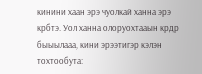кинини хаан эрэ чуолкай ханна эрэ крбтэ. Уол ханна олоруохтааын крдр быыылааа, кини эрээтигэр кэлэн тохтообута: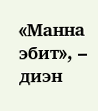«Манна эбит», – диэн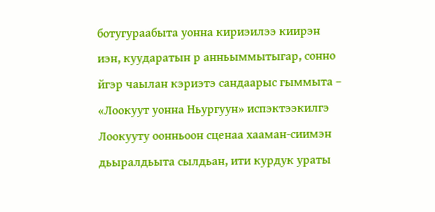ботугураабыта уонна кириэилээ киирэн иэн, куударатын р анньыммытыгар, сонно йгэр чаылан кэриэтэ сандаарыс гыммыта – «Лоокуут уонна Ньургуун» испэктээкилгэ Лоокууту оонньоон сценаа хааман-сиимэн дьыралдьыта сылдьан, ити курдук ураты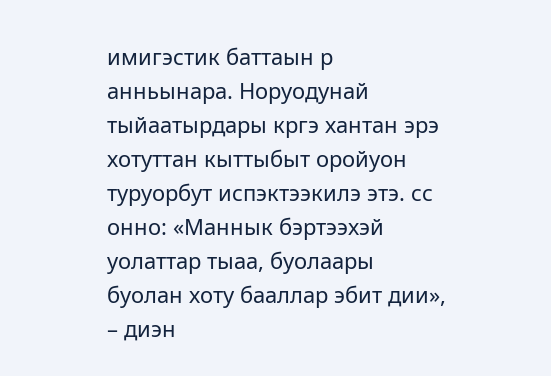имигэстик баттаын р анньынара. Норуодунай тыйаатырдары кргэ хантан эрэ хотуттан кыттыбыт оройуон туруорбут испэктээкилэ этэ. сс онно: «Маннык бэртээхэй уолаттар тыаа, буолаары буолан хоту бааллар эбит дии», – диэн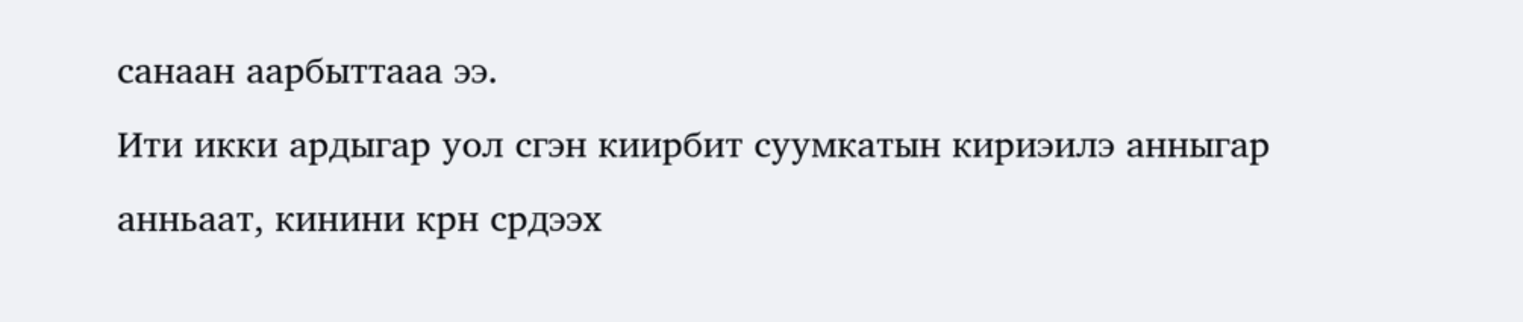санаан аарбыттааа ээ.
Ити икки ардыгар уол сгэн киирбит суумкатын кириэилэ анныгар анньаат, кинини крн срдээх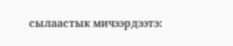сылаастык мичээрдээтэ: